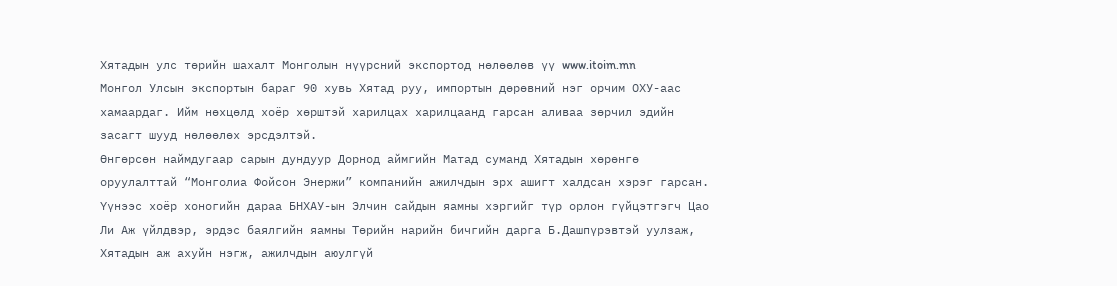Хятадын улс төрийн шахалт Монголын нүүрсний экспортод нөлөөлөв үү www.itoim.mn
Монгол Улсын экспортын бараг 90 хувь Хятад руу, импортын дөрөвний нэг орчим ОХУ-аас хамаардаг. Ийм нөхцөлд хоёр хөрштэй харилцах харилцаанд гарсан аливаа зөрчил эдийн засагт шууд нөлөөлөх эрсдэлтэй.
Өнгөрсөн наймдугаар сарын дундуур Дорнод аймгийн Матад суманд Хятадын хөрөнгө оруулалттай “Монголиа Фойсон Энержи” компанийн ажилчдын эрх ашигт халдсан хэрэг гарсан. Үүнээс хоёр хоногийн дараа БНХАУ-ын Элчин сайдын яамны хэргийг түр орлон гүйцэтгэгч Цао Ли Аж үйлдвэр, эрдэс баялгийн яамны Төрийн нарийн бичгийн дарга Б.Дашпүрэвтэй уулзаж, Хятадын аж ахуйн нэгж, ажилчдын аюулгүй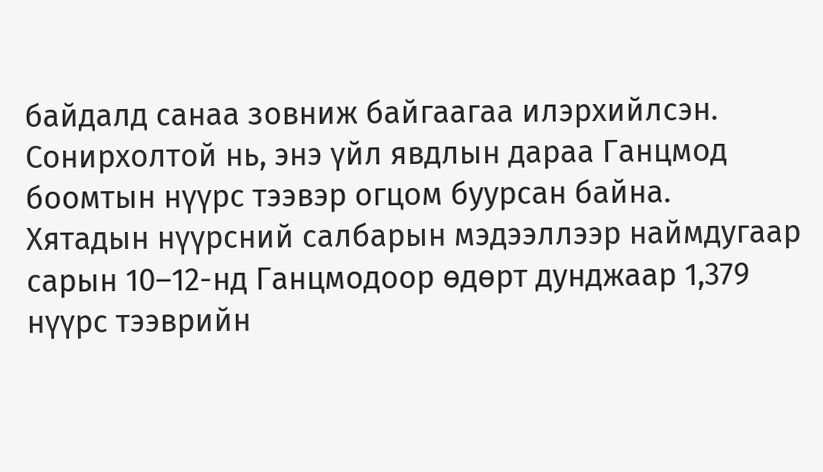байдалд санаа зовниж байгаагаа илэрхийлсэн.
Сонирхолтой нь, энэ үйл явдлын дараа Ганцмод боомтын нүүрс тээвэр огцом буурсан байна.
Хятадын нүүрсний салбарын мэдээллээр наймдугаар сарын 10–12-нд Ганцмодоор өдөрт дунджаар 1,379 нүүрс тээврийн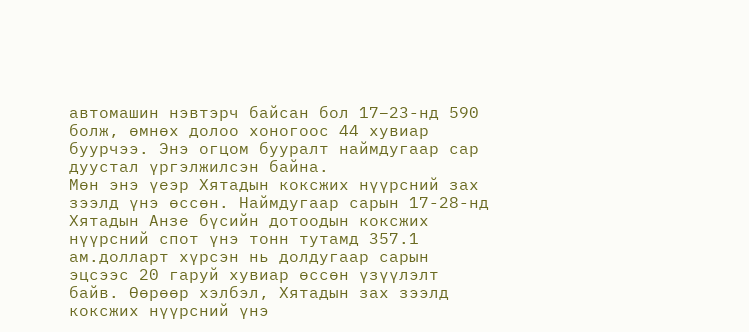автомашин нэвтэрч байсан бол 17–23-нд 590 болж, өмнөх долоо хоногоос 44 хувиар буурчээ. Энэ огцом бууралт наймдугаар сар дуустал үргэлжилсэн байна.
Мөн энэ үеэр Хятадын коксжих нүүрсний зах зээлд үнэ өссөн. Наймдугаар сарын 17-28-нд Хятадын Анзе бүсийн дотоодын коксжих нүүрсний спот үнэ тонн тутамд 357.1 ам.долларт хүрсэн нь долдугаар сарын эцсээс 20 гаруй хувиар өссөн үзүүлэлт байв. Өөрөөр хэлбэл, Хятадын зах зээлд коксжих нүүрсний үнэ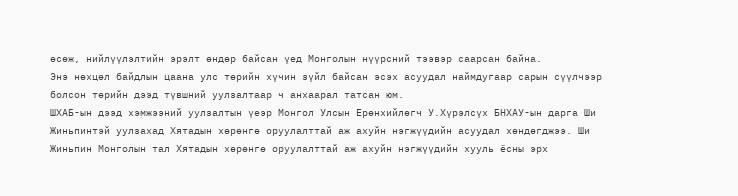өсөж, нийлүүлэлтийн эрэлт өндөр байсан үед Монголын нүүрсний тээвэр саарсан байна.
Энэ нөхцөл байдлын цаана улс төрийн хүчин зүйл байсан эсэх асуудал наймдугаар сарын сүүлчээр болсон төрийн дээд түвшний уулзалтаар ч анхаарал татсан юм.
ШХАБ-ын дээд хэмжээний уулзалтын үеэр Монгол Улсын Ерөнхийлөгч У.Хүрэлсүх БНХАУ-ын дарга Ши Жиньпинтэй уулзахад Хятадын хөрөнгө оруулалттай аж ахуйн нэгжүүдийн асуудал хөндөгджээ. Ши Жиньпин Монголын тал Хятадын хөрөнгө оруулалттай аж ахуйн нэгжүүдийн хууль ёсны эрх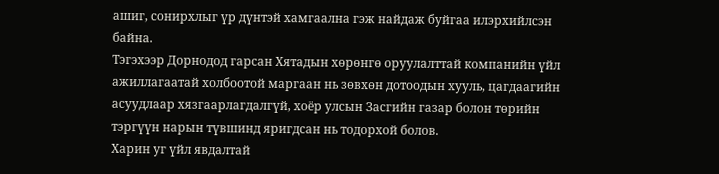ашиг, сонирхлыг үр дүнтэй хамгаална гэж найдаж буйгаа илэрхийлсэн байна.
Тэгэхээр Дорнодод гарсан Хятадын хөрөнгө оруулалттай компанийн үйл ажиллагаатай холбоотой маргаан нь зөвхөн дотоодын хууль, цагдаагийн асуудлаар хязгаарлагдалгүй, хоёр улсын Засгийн газар болон төрийн тэргүүн нарын түвшинд яригдсан нь тодорхой болов.
Харин уг үйл явдалтай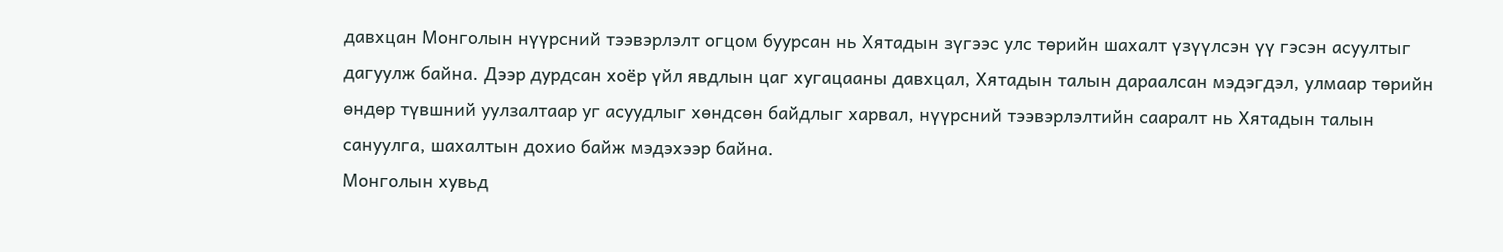давхцан Монголын нүүрсний тээвэрлэлт огцом буурсан нь Хятадын зүгээс улс төрийн шахалт үзүүлсэн үү гэсэн асуултыг дагуулж байна. Дээр дурдсан хоёр үйл явдлын цаг хугацааны давхцал, Хятадын талын дараалсан мэдэгдэл, улмаар төрийн өндөр түвшний уулзалтаар уг асуудлыг хөндсөн байдлыг харвал, нүүрсний тээвэрлэлтийн сааралт нь Хятадын талын сануулга, шахалтын дохио байж мэдэхээр байна.
Монголын хувьд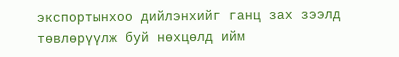экспортынхоо дийлэнхийг ганц зах зээлд төвлөрүүлж буй нөхцөлд ийм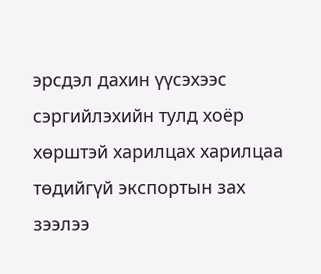эрсдэл дахин үүсэхээс сэргийлэхийн тулд хоёр хөрштэй харилцах харилцаа төдийгүй экспортын зах зээлээ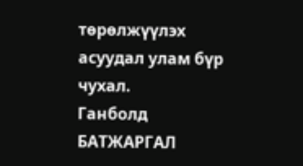төрөлжүүлэх асуудал улам бүр чухал.
Ганболд БАТЖАРГАЛ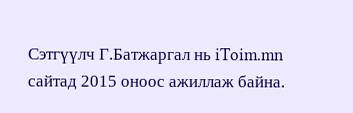Сэтгүүлч Г.Батжаргал нь iToim.mn сайтад 2015 оноос ажиллаж байна.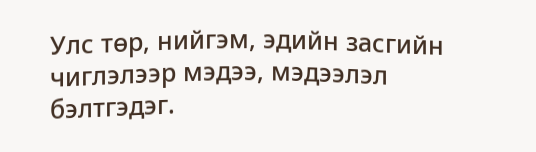Улс төр, нийгэм, эдийн засгийн чиглэлээр мэдээ, мэдээлэл бэлтгэдэг.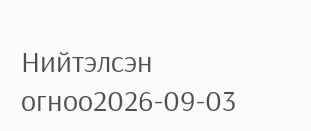Нийтэлсэн огноо2026-09-03